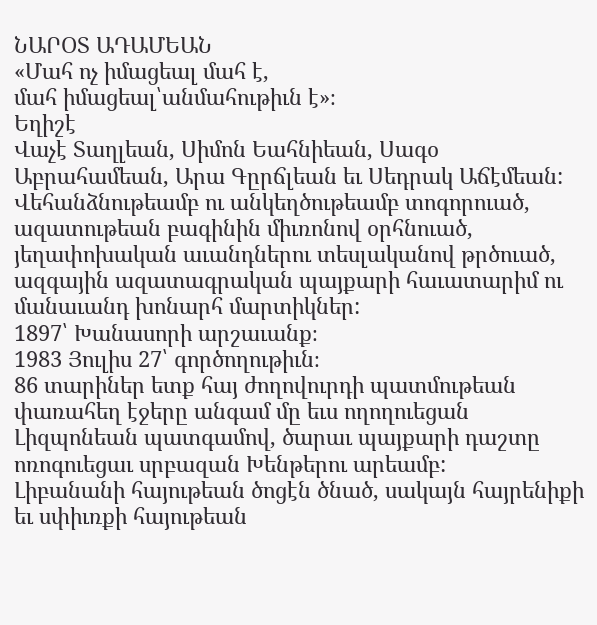ՆԱՐՕՏ ԱԴԱՄԵԱՆ
«Մահ ոչ իմացեալ մահ է,
մահ իմացեալ՝անմահութիւն է»։
Եղիշէ
Վաչէ Տաղլեան, Սիմոն Եահնիեան, Սագօ Աբրահամեան, Արա Գըրճլեան եւ Սեդրակ Աճէմեան:
Վեհանձնութեամբ ու անկեղծութեամբ տոգորուած, ազատութեան բագինին միւռոնով օրհնուած, յեղափոխական աւանդներու տեսլականով թրծուած, ազգային ազատագրական պայքարի հաւատարիմ ու մանաւանդ խոնարհ մարտիկներ:
1897՝ Խանասորի արշաւանք։
1983 Յուլիս 27՝ գործողութիւն։
86 տարիներ ետք հայ ժողովուրդի պատմութեան փառահեղ էջերը անգամ մը եւս ողողուեցան Լիզպոնեան պատգամով, ծարաւ պայքարի դաշտը ոռոգուեցաւ սրբազան Խենթերու արեամբ:
Լիբանանի հայութեան ծոցէն ծնած, սակայն հայրենիքի եւ սփիւռքի հայութեան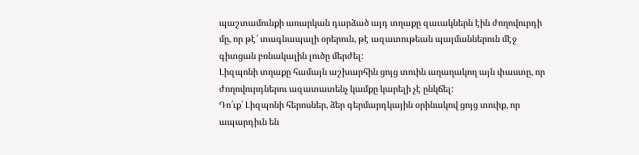պաշտամունքի առարկան դարձած այդ տղաքը զաւակներն էին ժողովուրդի մը, որ թէ՛ տագնապալի օրերուն, թէ ազատութեան պայմաններուն մէջ գիտցան բռնակալին լուծը մերժել:
Լիզպոնի տղաքը համայն աշխարհին ցոյց տուին աղաղակող այն փաստը, որ ժողովուրդներու ազատատենչ կամքը կարելի չէ ընկճել:
Դո՛ւք՝ Լիզպոնի հերոսներ, ձեր գերմարդկային օրինակով ցոյց տուիք, որ ապարդիւն են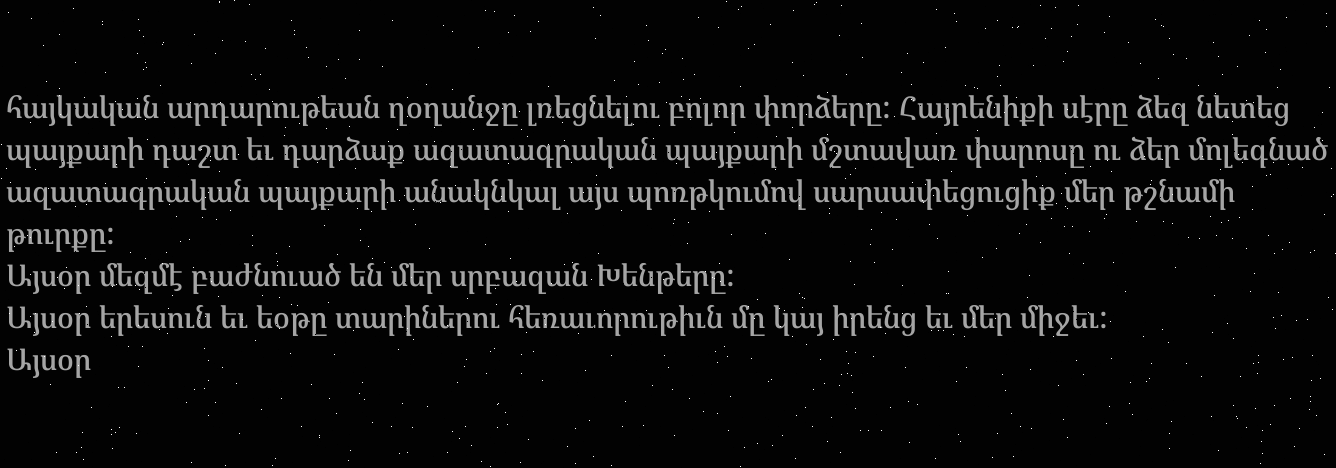հայկական արդարութեան ղօղանջը լռեցնելու բոլոր փորձերը: Հայրենիքի սէրը ձեզ նետեց պայքարի դաշտ եւ դարձաք ազատագրական պայքարի մշտավառ փարոսը ու ձեր մոլեգնած ազատագրական պայքարի անակնկալ այս պոռթկումով սարսափեցուցիք մեր թշնամի թուրքը:
Այսօր մեզմէ բաժնուած են մեր սրբազան Խենթերը:
Այսօր երեսուն եւ եօթը տարիներու հեռաւորութիւն մը կայ իրենց եւ մեր միջեւ:
Այսօր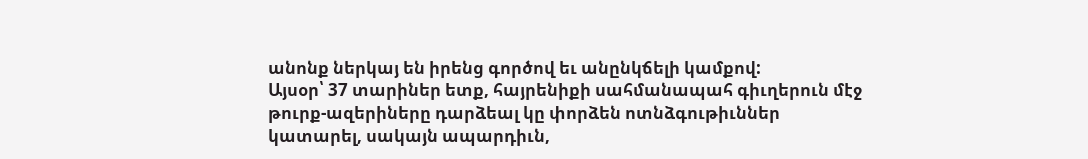անոնք ներկայ են իրենց գործով եւ անընկճելի կամքով:
Այսօր՝ 37 տարիներ ետք, հայրենիքի սահմանապահ գիւղերուն մէջ թուրք-ազերիները դարձեալ կը փորձեն ոտնձգութիւններ կատարել, սակայն ապարդիւն,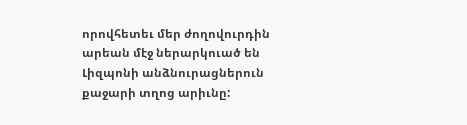որովհետեւ մեր ժողովուրդին արեան մէջ ներարկուած են Լիզպոնի անձնուրացներուն քաջարի տղոց արիւնը: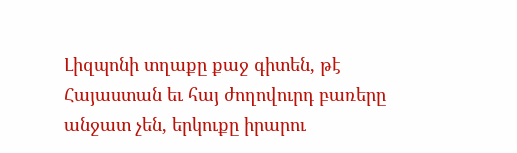Լիզպոնի տղաքը քաջ գիտեն, թէ Հայաստան եւ հայ ժողովուրդ բառերը անջատ չեն, երկուքը իրարու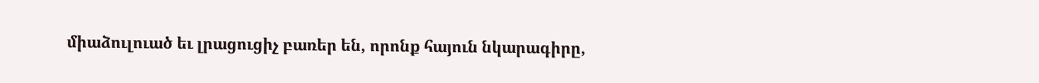միաձուլուած եւ լրացուցիչ բառեր են, որոնք հայուն նկարագիրը,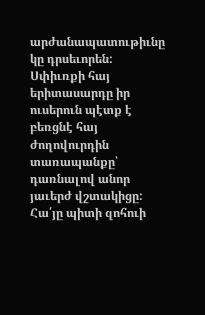արժանապատութիւնը կը դրսեւորեն:
Սփիւռքի հայ երիտասարդը իր ուսերուն պէտք է բեռցնէ հայ ժողովուրդին տառապանքը՝ դառնալով անոր յաւերժ վշտակիցը:
Հա՛յը պիտի զոհուի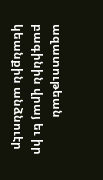ազատութեան բագինին վրայ եւ իր կեանքին անձնուէր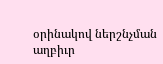օրինակով ներշնչման աղբիւր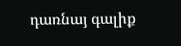դառնայ գալիք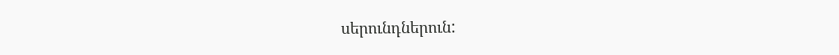սերունդներուն: